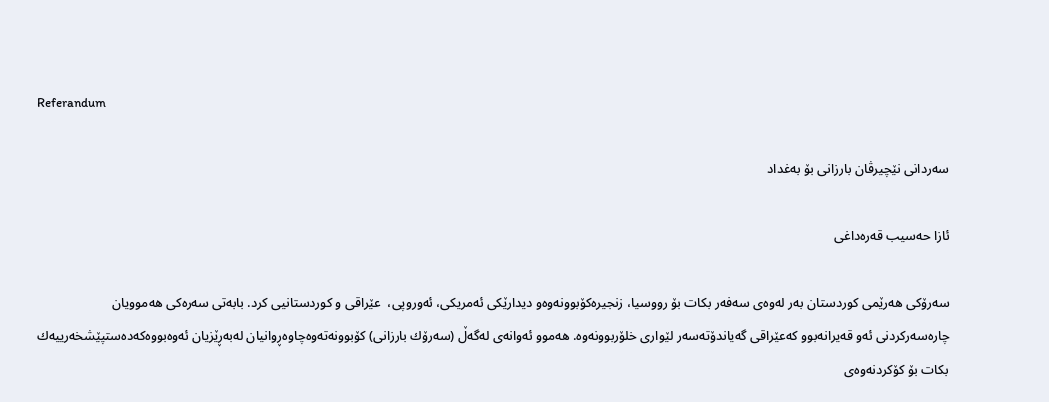Referandum

سه‌ردانی نێچیرڤان بارزانی بۆ به‌غداد

ئازا حه‌سیب قه‌ره‌داغی

سه‌رۆكی هه‌رێمی كوردستان به‌ر له‌وه‌ی سه‌فه‌ر بكات بۆ رووسیا، زنجیره‌كۆبوونه‌وه‌و دیدارێكی ئه‌مریكی، ئه‌وروپی،  عێراقی و كوردستانیی كرد. بابه‌تی سه‌ره‌كی هه‌موویان چاره‌سه‌ركردنی ئه‌و قه‌یرانه‌بوو كه‌عێراقی گه‌یاندۆته‌سه‌ر لێواری خلۆربوونه‌وه‌. هه‌موو ئه‌وانه‌ی له‌گه‌ڵ (سه‌رۆك بارزانی) كۆبوونه‌ته‌وه‌چاوه‌ڕوانیان له‌به‌ڕێزیان ئه‌وه‌بووه‌كه‌ده‌ستپێشخه‌رییه‌ك بكات بۆ كۆكردنه‌وه‌ی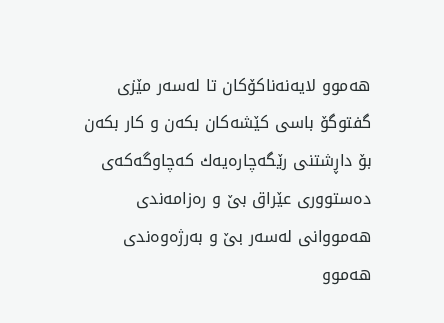هه‌موو لایه‌نه‌ناكۆكان تا له‌سه‌ر مێزی گفتوگۆ باسی كێشه‌كان بكه‌ن و كار بكه‌ن بۆ داڕشتنی رێگه‌چاره‌یه‌ك كه‌چاوگه‌كه‌ی ده‌ستووری عێراق بێ و ره‌زامه‌ندی هه‌مووانی له‌سه‌ر بێ و به‌رژه‌وه‌ندی هه‌موو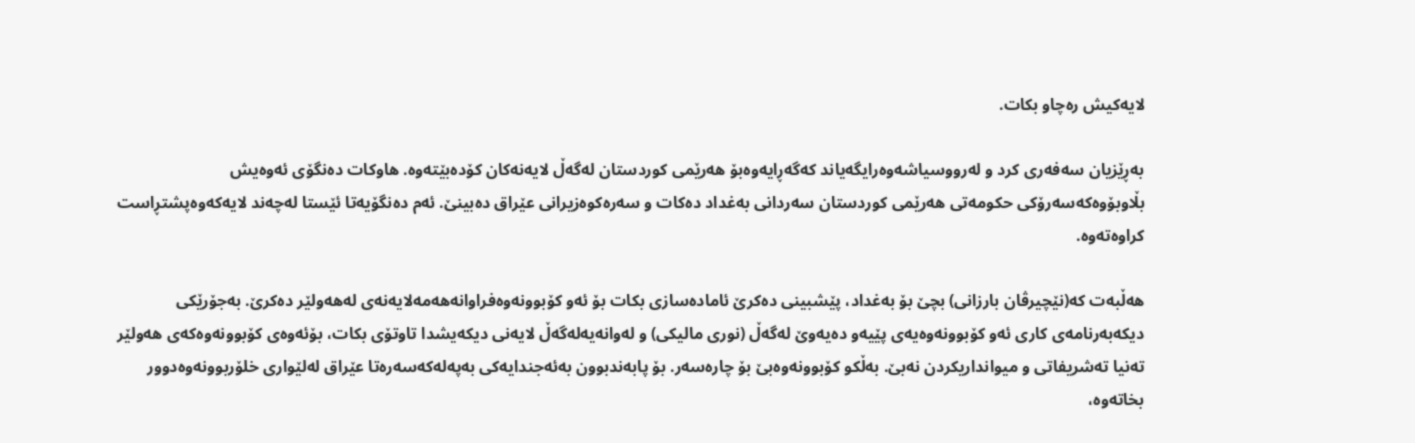لایه‌كیش ره‌چاو بكات.

به‌ڕێزیان سه‌فه‌ری كرد و له‌رووسیاشه‌وه‌رایگه‌یاند كه‌گه‌ڕایه‌وه‌بۆ هه‌رێمی كوردستان له‌گه‌ڵ لایه‌نه‌كان كۆده‌بێته‌وه‌. هاوكات ده‌نگۆی ئه‌وه‌یش بڵاوبۆوه‌كه‌سه‌رۆكی حكومه‌تی هه‌رێمی كوردستان سه‌ردانی به‌غداد ده‌كات و سه‌ره‌كوه‌زیرانی عێراق ده‌بینێ. ئه‌م ده‌نگۆیه‌تا ئێستا له‌چه‌ند لایه‌كه‌وه‌پشتڕاست كراوه‌ته‌وه‌.

هه‌ڵبه‌ت كه‌(نێچیرڤان بارزانی) بچێ بۆ به‌غداد، پێشبینی ده‌كرێ ئاماده‌سازی بكات بۆ ئه‌و كۆبوونه‌وه‌فراوانه‌هه‌مه‌لایه‌نه‌ی له‌هه‌ولێر ده‌كرێ. به‌جۆرێكی دیكه‌به‌رنامه‌ی كاری ئه‌و كۆبوونه‌وه‌یه‌ی پێیه‌و ده‌یه‌وێ له‌گه‌ڵ (نوری مالیكی) و له‌وانه‌یه‌له‌گه‌ڵ لایه‌نی دیكه‌یشدا تاوتۆی بكات، بۆئه‌وه‌ی كۆبوونه‌وه‌كه‌ی هه‌ولێر ته‌نیا ته‌شریفاتی و میوانداریكردن نه‌بێ. به‌ڵكو كۆبوونه‌وه‌بێ بۆ چاره‌سه‌ر. بۆ پابه‌ندبوون به‌ئه‌جندایه‌كی به‌په‌له‌كه‌سه‌ره‌تا عێراق له‌لێواری خلۆربوونه‌وه‌دوور بخاته‌وه‌،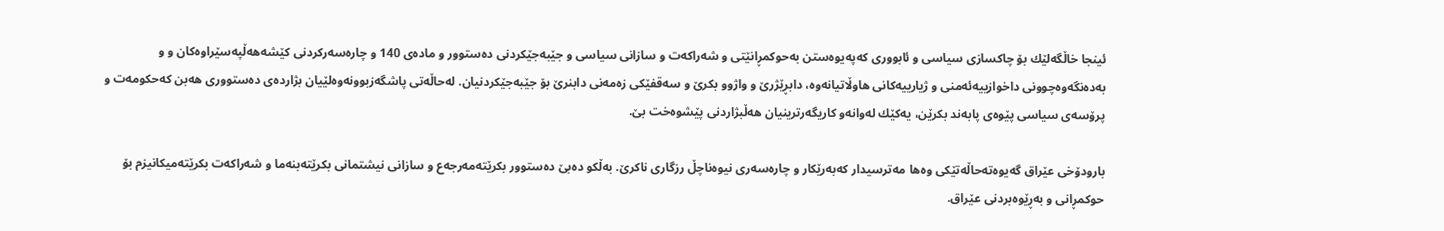ئینجا خاڵگه‌لێك بۆ چاكسازی سیاسی و ئابووری كه‌په‌یوه‌ستن به‌حوكمڕانێتی و شه‌راكه‌ت و سازانی سیاسی و جێبه‌جێكردنی ده‌ستوور و ماده‌ی 140 و چاره‌سه‌ركردنی كێشه‌هه‌ڵپه‌سێراوه‌كان و و به‌ده‌نگه‌وه‌چوونی داخوازییه‌ئه‌منی و ژیارییه‌كانی هاوڵاتیانه‌وه‌، دابڕێژرێ و واژوو بكرێ و سه‌قفێكی زه‌مه‌نی دابنرێ بۆ جێبه‌جێكردنیان. له‌حاڵه‌تی پاشگه‌زبوونه‌وه‌لێیان بژارده‌ی ده‌ستووری هه‌بن كه‌حكومه‌ت و پرۆسه‌ی سیاسی پێوه‌ی پابه‌ند بكرێن، یه‌كێك له‌وانه‌و كاریگه‌رترینیان هه‌ڵبژاردنی پێشوه‌خت بێ.

بارودۆخی عێراق گه‌یوه‌ته‌حاڵه‌تێكی وه‌ها مه‌ترسیدار كه‌به‌رێكار و چاره‌سه‌ری نیوه‌ناچڵ رزگاری ناكرێ. به‌ڵكو ده‌بێ ده‌ستوور بكرێته‌مه‌رجه‌ع و سازانی نیشتمانی بكرێته‌بنه‌ما و شه‌راكه‌ت بكرێته‌میكانیزم بۆ حوكمڕانی و به‌ڕێوه‌بردنی عێراق.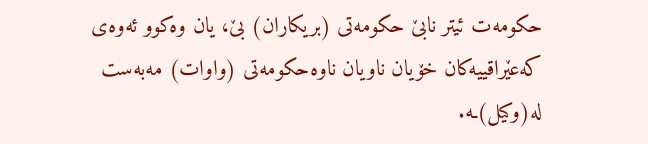حكومه‌ت ئیتر نابێ حكومه‌تی (بریكاران) بێ، یان وه‌كوو ئه‌وه‌ی كه‌عێراقییه‌كان خۆیان ناویان ناوه‌حكومه‌تی (واوات) مه‌به‌ست له‌(وكیل)ـه‌.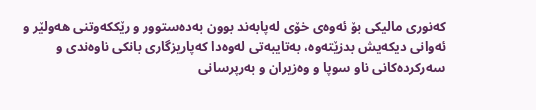كه‌نوری مالیكی بۆ ئه‌وه‌ی خۆی له‌پابه‌ند بوون به‌ده‌ستوور و رێككه‌وتنی هه‌ولێر و ئه‌وانی دیكه‌یش بدزێته‌وه‌، به‌تایبه‌تی له‌وه‌دا كه‌پاریزگاری بانكی ناوه‌ندی و سه‌ركرده‌كانی ناو سوپا و وه‌زیران و به‌رپرسانی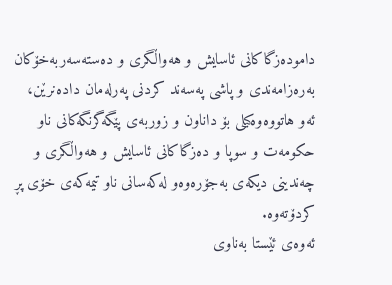داموده‌زگاكانی ئاسایش و هه‌واڵگری و ده‌سته‌سه‌ربه‌خۆكان به‌ره‌زامه‌ندی و پاشی په‌سه‌ند كردنی په‌رله‌مان داده‌نرێن، ئه‌و هاتووه‌وه‌كیلی بۆ داناون و زوربه‌ی پێگه‌گرنگه‌كانی ناو حكومه‌ت و سوپا و ده‌زگاكانی ئاسایش و هه‌واڵگری و چه‌ندینی دیكه‌ی به‌جۆره‌وه‌و له‌كه‌سانی ناو تیمه‌كه‌ی خۆی پڕ كردۆته‌وه‌.
ئه‌وه‌ی ئێستا به‌ناوی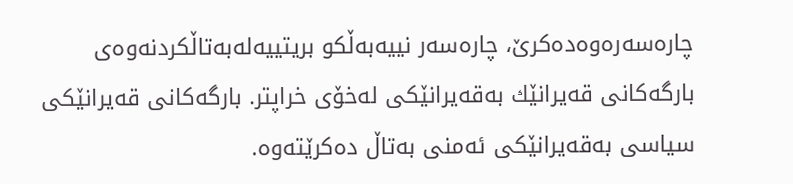چاره‌سه‌ره‌وه‌ده‌كرێ، چاره‌سه‌ر نییه‌به‌ڵكو بریتییه‌له‌به‌تاڵكردنه‌وه‌ی بارگه‌كانی قه‌یرانێك به‌قه‌یرانێكی له‌خۆی خراپتر. بارگه‌كانی قه‌یرانێكی سیاسی به‌قه‌یرانێكی ئه‌منی به‌تاڵ ده‌كرێته‌وه‌.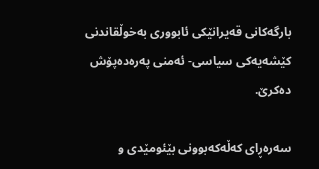بارگه‌كانی قه‌یرانێكی ئابووری به‌خوڵقاندنی كێشه‌یه‌كی سیاسی- ئه‌منی په‌ره‌ده‌پۆش ده‌كرێ.

سه‌ره‌ڕای كه‌ڵه‌كه‌بوونی بێئومێدی و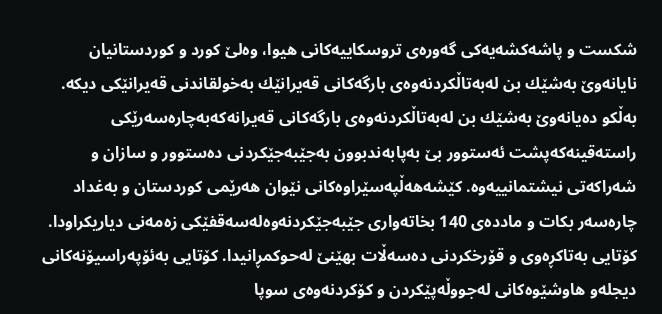شكست و پاشه‌كشه‌یه‌كی گه‌وره‌ی تروسكاییه‌كانی هیوا، وه‌لێ كورد و كوردستانیان نایانه‌وێ به‌شێك بن له‌به‌تاڵكردنه‌وه‌ی بارگه‌كانی قه‌یرانێك به‌خولقاندنی قه‌یرانێكی دیكه‌. به‌ڵكو ده‌یانه‌وێ به‌شێك بن له‌به‌تاڵكردنه‌وه‌ی بارگه‌كانی قه‌یرانه‌كه‌به‌چاره‌سه‌رێكی راسته‌قینه‌كه‌پشت ئه‌ستوور بێ به‌پابه‌ندبوون به‌جێبه‌جێكردنی ده‌ستوور و سازان و شه‌راكه‌تی نیشتمانییه‌وه‌. كێشه‌هه‌ڵپه‌سێراوه‌كانی نێوان هه‌رێمی كوردستان و به‌غداد چاره‌سه‌ر بكات و مادده‌ی 140 بخاته‌واری جێبه‌جێكردنه‌وه‌له‌سه‌قفێكی زه‌مه‌نی دیاریكراودا. كۆتایی به‌تاكڕه‌وی و قۆرخكردنی ده‌سه‌ڵات بهێنێ له‌حوكمڕانیدا. كۆتایی به‌ئۆپه‌راسیۆنه‌كانی دیجله‌و هاوشێوه‌كانی له‌جووڵه‌پێكردن و كۆكردنه‌وه‌ی سوپا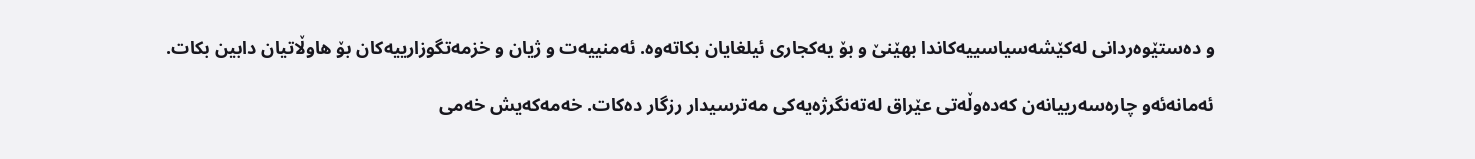و ده‌ستێوه‌ردانی له‌كێشه‌سیاسییه‌كاندا بهێنێ و بۆ یه‌كجاری ئیلغایان بكاته‌وه‌. ئه‌منییه‌ت و ژیان و خزمه‌تگوزارییه‌كان بۆ هاوڵاتیان دابین بكات.

ئه‌مانه‌ئه‌و چاره‌سه‌رییانه‌ن كه‌ده‌وڵه‌تی عێراق له‌ته‌نگرژه‌یه‌كی مه‌ترسیدار رزگار ده‌كات. خه‌مه‌كه‌یش خه‌می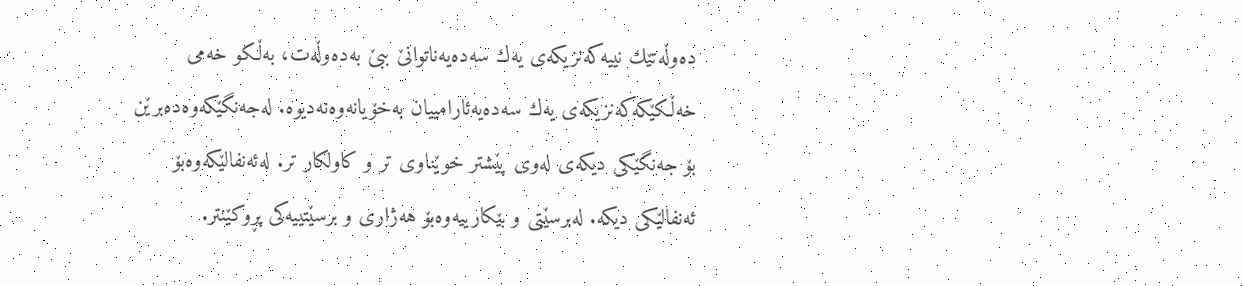ده‌وڵه‌تێك نییه‌كه‌نزیكه‌ی یه‌ك سه‌ده‌یه‌ناتوانێ ببێ به‌ده‌وڵه‌ت، به‌ڵكو خه‌می خه‌ڵكێكه‌كه‌نزیكه‌ی یه‌ك سه‌ده‌یه‌ئارامییان به‌خۆیانه‌وه‌نه‌دیوه‌. له‌جه‌نگێكه‌وه‌ده‌برێن بۆ جه‌نگێكی دیكه‌ی له‌وی پێشتر خوێناوی تر و كاولكار تر. له‌ئه‌نفالێكه‌وه‌بۆ ئه‌نفالێكی دیكه‌. له‌برسێتی و بێكارییه‌وه‌بۆ هه‌ژاری و برسێتییه‌كی پڕوكێنتر.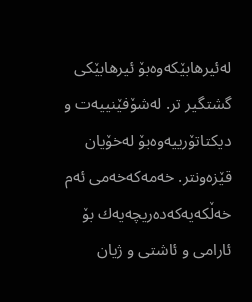له‌ئیرهابێكه‌وه‌بۆ ئیرهابێكی گشتگیر تر. له‌شۆفێنییه‌ت و دیكتاتۆرییه‌وه‌بۆ له‌خۆیان قێزه‌ونتر. خه‌مه‌كه‌خه‌می ئه‌م خه‌ڵكه‌یه‌كه‌ده‌ریچه‌یه‌ك بۆ ئارامی و ئاشتی و ژیان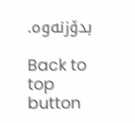بدۆزنه‌وه‌.

Back to top button